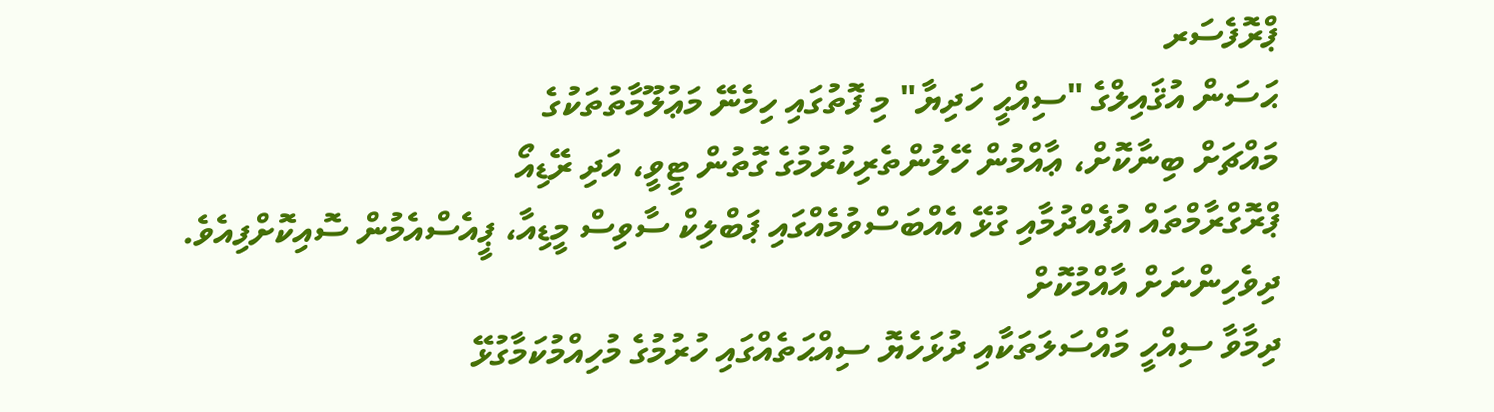ޕްރޮފެސަރ
ޙަސަން އުޤައިލްގެ "ސިއްޙީ ހަދިޔާ" މި ފޮތުގައި ހިމެނޭ މަޢުލޫމާތުތަކުގެ
މައްޗަށް ބިނާކޮށް، ޢާއްމުން ހޭލުންތެރިކުރުމުގެ ގޮތުން ޓީވީ، އަދި ރޭޑިއޯ
ޕްރޮގްރާމްތައް އުފެއްދުމާއި ގުޅޭ އެއްބަސްވުމެއްގައި ޕަބްލިކް ސާވިސް މީޑިއާ، ޕީއެސްއެމުން ސޮއިކޮށްފިއެވެ.
ދިވެހިންނަށް އާއްމުކޮށް
ދިމާވާ ސިއްހީ މައްސަލަތަކާއި ދުޅަހެޔޮ ސިއްޙަތެއްގައި ހުރުމުގެ މުހިއްމުކަމާގުޅޭ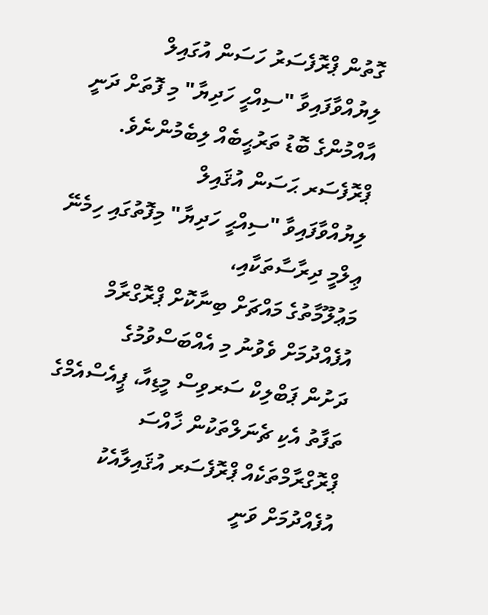ގޮތުން ޕްރޮފެސަރު ހަސަން އުގައިލް ލިޔުއްވާފައިވާ "ސިއްޙީ ހަދިޔާ" މި ފޮތަށް ދަނީ
އާއްމުންގެ ބޮޑު ތަރުޙީބެއް ލިބެމުންނެވެ.
ޕްރޮފެސަރ ޙަސަން އުޤައިލް
ލިޔުއްވާފައިވާ "ސިއްޙީ ހަދިޔާ" މިފޮތުގައި ހިމެނޭ ޢިލްމީ ދިރާސާތަކާއި،
މަޢުލޫމާތުގެ މައްޗަށް ބިނާކޮށް ޕްރޮގްރާމް އުފެއްދުމަށް ވެވުނު މި އެއްބަސްވުމުގެ
ދަށުން ޕަބްލިކް ސަރވިސް މީޑިއާ، ޕީއެސްއެމްގެ ތަފާތު އެކި ޗެނަލްތަކުން ޚާއްސަ
ޕްރޮގްރާމްތަކެއް ޕްރޮފެސަރ އުޤައިލާއެކު އުފެއްދުމަށް ވަނީ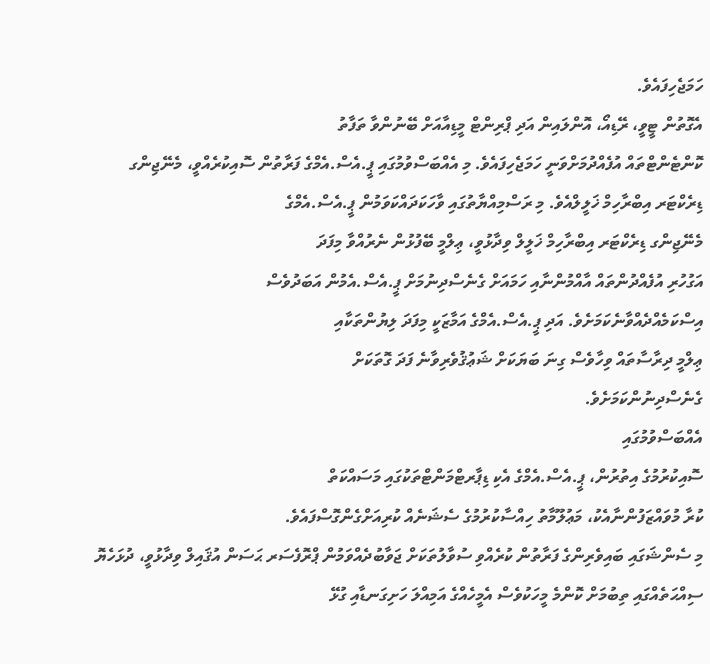ހަމަޖެހިފައެވެ.
އެގޮތުން ޓީވީ، ރޭޑިއޯ، އޮންލައިން އަދި ޕްރިންޓް މީޑިއާއަށް ބޭނުންވާ ތަފާތު
ކޮންޓެންޓްތައް އުފެއްދުމަށްވަނީ ހަމަޖެހިފައެވެ. މި އެއްބަސްވުމުގައި ޕީ.އެސް.އެމްގެ ފަރާތުން ސޮއިކުރެއްވީ، މެނޭޖިންގ
ޑިރެކްޓަރ އިބްރާހިމް ޚަލީލްއެވެ. މި ރަސްމިއްޔާތުގައި ވާހަކަދައްކަވަމުން ޕީ.އެސް.އެމްގެ
މެނޭޖިންގ ޑިރެކްޓަރ އިބްރާހިމް ޚަލީލް ވިދާޅުވީ، ޢިލްމީ ބޭފުޅުން ނެރުއްވާ މިފަދަ
އަގުހުރި އުފެއްދުންތައް އާއްމުންނާއި ހަމައަށް ގެނެސްދިނުމަށް ޕީ.އެސް.އެމުން އަބަދުވެސް
އިސްކަމެއްދެއްވާނެކަމަށެވެ. އަދި ޕީ.އެސް.އެމްގެ އަމާޒަކީ މިފަދަ ލިޔުންތަކާއި
ޢިލްމީ ދިރާސާތައް ވިހާވެސް ގިނަ ބަޔަކަށް ޝަޢުޤުވެރިވާނެ ފަދަ ގޮތަކަށް
ގެނެސްދިނުންކަމަށެވެ.
އެއްބަސްވުމުގައި
ސޮއިކުރުމުގެ އިތުރުން، ޕީ.އެސް.އެމްގެ އެކި ޑިޕާރޓްމަންޓްތަކުގައި މަސައްކަތް
ކުރާ މުވައްޒަފުންނާއެކު، މަޢުލޫމާތު ހިއްސާކުރުމުގެ ސެޝަނެއް ކުރިއަށްގެންގޮސްފައެވެ.
މި ސެންޝަގައި ބައިވެރިންގެ ފަރާތުން ކުރެއްވި ސުވާލުތަކަށް ޖަވާބުދެއްވަމުން ޕްރޮފެސަރ ޙަސަން އުޤައިލް ވިދާޅުވީ، ދުޅަހެޔޮ
ސިއްޙަތެއްގައި ތިބުމަށް ކޮންމެ މީހަކުވެސް އެމީހެއްގެ އަމިއްލަ ހަށިގަނޑާއި ގުޅޭ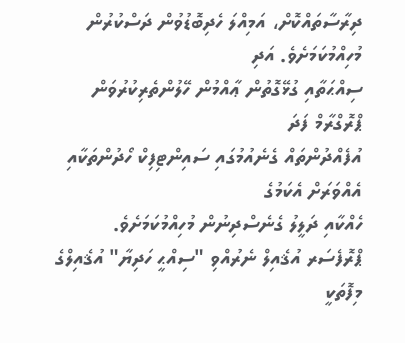ދިރާސާތައްކޮށް، އަމިއްލަ ހެދިބޮޑުވުން ދަސްކުރުން މުހިއްމުކަމަށެވެ. އަދި
ސިއްޙަތާއި ގުޅޭގޮތުން ޢާއްމުން ހޭލުންތެރިކުރުވަން ޕްރޮގްރާމް ފަދަ
އުފެއްދުންތައް ގެނެއުމުގައި ސައިންޓިފިކް ހޯދުންތަކާއި އެއްވަރަށް އެކަމުގެ
ހެއްކާއި ދަލީލު ގެނެސްދިނުން މުހިއްމުކަމަށެވެ.
ޕްރޮފެސަރ އުޤެއިލް ނެރުއްވި "ސިއްޙީ ހަދިޔާ" އުޤެއިލްގެ މިފޮތަކީ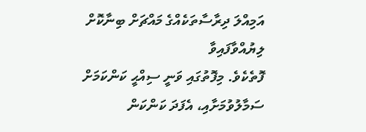އަމިއްލަ ދިރާސާތަކެއްގެ މައްޗަށް ބިނާކޮށް ލިޔުއްވާފައިވާ
ފޮތެކެވެ. މިފޮތުގައި ވަނީ ސިއްޙީ ކަންކަމަށް ސަމާލުވުމަށާއި، އެފަދަ ކަންކަން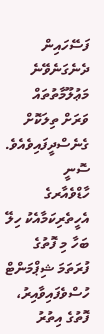ފަސޭހައިން ދެނެގަނެވޭނެ މަޢުލޫމާތުތައް ވަރަށް ތިލަކޮށް ގެނެސްދީފައިވެއެވެ.
ސޮނީ
ހާޑްވެއާރގެ އެހީތެރިކަމާއެކު ހިލޭ ބަހާ މި ފޮތުގެ ފުރަތަމަ ޝިޕްމަންޓް
ހުސްވެފައިވާއިރު، ފޮތުގެ އިތުރު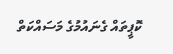ކޮޕީތައް ގެނައުމުގެ މަސައްކަތް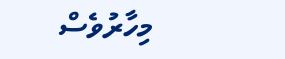މިހާރުވެސް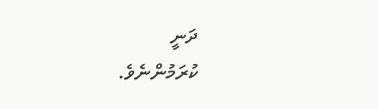ދަނީ
ކުރަމުންނެވެ.